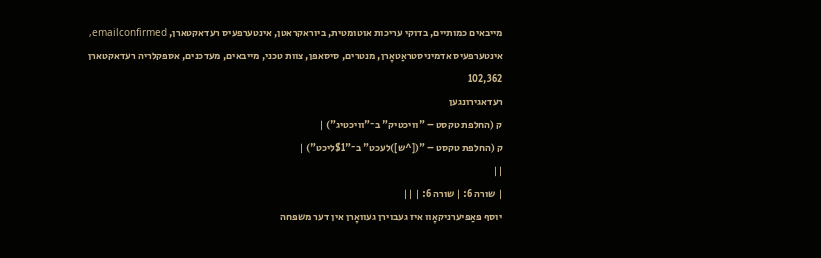מייבאים כמותיים, בדוקי עריכות אוטומטית, ביוראקראטן, אינטערפעיס רעדאקטארן, emailconfirmed, אינטערפעיס אדמיניסטראַטאָרן, מנטרים, סיסאפן, צוות טכני, מייבאים, מעדכנים, אספקלריה רעדאקטארן
102,362
רעדאגירונגען
ק (החלפת טקסט – "וויכטיק" ב־"וויכטיג") |
ק (החלפת טקסט – "([^ש])לעכט" ב־"$1ליכט") |
||
| שורה 6: | שורה 6: | ||
יוסף פּאַפּיערניקאָוו איז געבוירן געוואָרן אין דער משפּחה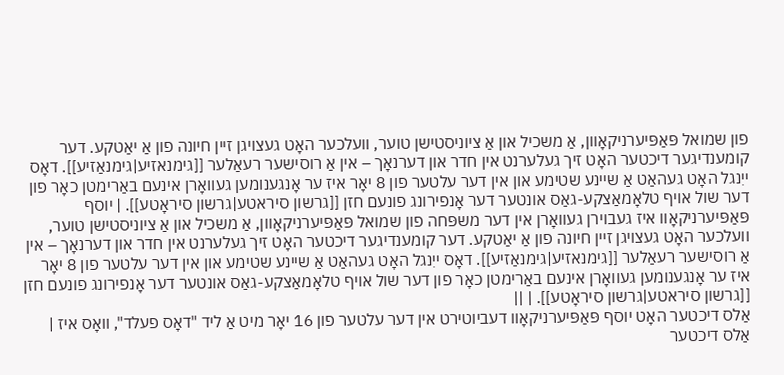פון שמואל פּאַפּיערניקאָוון, אַ משכיל און אַ ציוניסטישן טוער, וועלכער האָט געצויגן זיין חיונה פון אַ יאַטקע. דער קומענדיגער דיכטער האָט זיך געלערנט אין חדר און דערנאָך – אין אַ רוסישער רעאַלער [[גימנאזיע|גימנאַזיע]]. דאָס ייִנגל האָט געהאַט אַ שיינע שטימע און אין דער עלטער פון 8 יאָר איז ער אָנגענומען געוואָרן אינעם באַרימטן כאָר פון דער שול אויף טלאָמאַצקע-גאַס אונטער דער אָנפירונג פונעם חזן [[גרשון סיראטע|גרשון סיראָטע]]. | יוסף פּאַפּיערניקאָוו איז געבוירן געוואָרן אין דער משפּחה פון שמואל פּאַפּיערניקאָוון, אַ משכיל און אַ ציוניסטישן טוער, וועלכער האָט געצויגן זיין חיונה פון אַ יאַטקע. דער קומענדיגער דיכטער האָט זיך געלערנט אין חדר און דערנאָך – אין אַ רוסישער רעאַלער [[גימנאזיע|גימנאַזיע]]. דאָס ייִנגל האָט געהאַט אַ שיינע שטימע און אין דער עלטער פון 8 יאָר איז ער אָנגענומען געוואָרן אינעם באַרימטן כאָר פון דער שול אויף טלאָמאַצקע-גאַס אונטער דער אָנפירונג פונעם חזן [[גרשון סיראטע|גרשון סיראָטע]]. | ||
אַלס דיכטער האָט יוסף פּאַפּיערניקאָוו דעביוטירט אין דער עלטער פון 16 יאָר מיט אַ ליד "דאָס פעלד", וואָס איז | אַלס דיכטער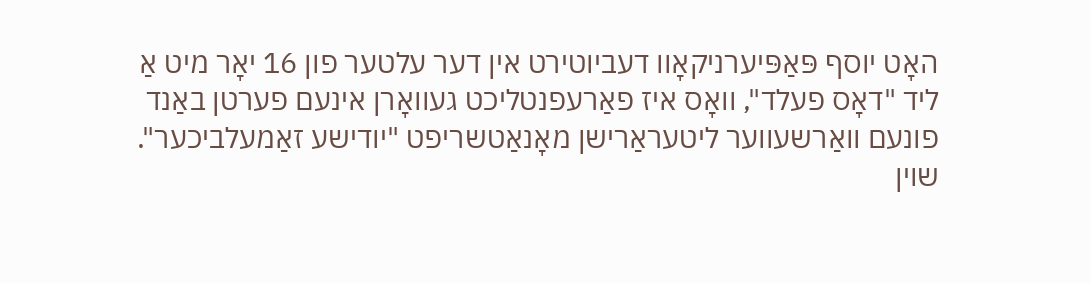האָט יוסף פּאַפּיערניקאָוו דעביוטירט אין דער עלטער פון 16 יאָר מיט אַ ליד "דאָס פעלד", וואָס איז פאַרעפנטליכט געוואָרן אינעם פערטן באַנד פונעם וואַרשעווער ליטעראַרישן מאָנאַטשריפט "יודישע זאַמעלביכער". שוין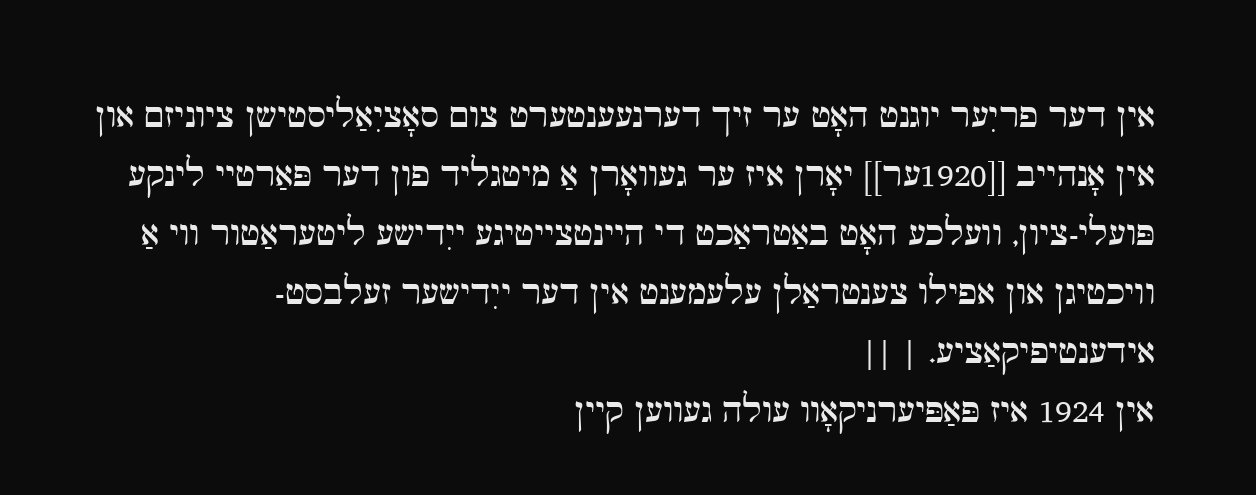אין דער פריִער יוגנט האָט ער זיך דערנעענטערט צום סאָציִאַליסטישן ציוניזם און אין אָנהייב [[1920ער]] יאָרן איז ער געוואָרן אַ מיטגליד פון דער פּאַרטיי לינקע פּועלי-ציון, וועלכע האָט באַטראַכט די היינטצייטיגע ייִדישע ליטעראַטור ווי אַ וויכטיגן און אפילו צענטראַלן עלעמענט אין דער ייִדישער זעלבסט-אידענטיפיקאַציע. | ||
אין 1924 איז פּאַפּיערניקאָוו עולה געווען קיין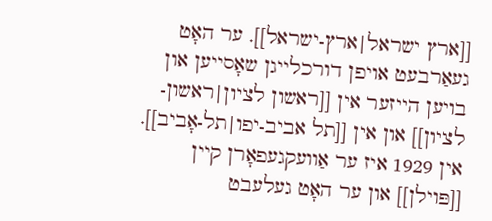[[ארץ ישראל|ארץ-ישראל]]. ער האָט געאַרבעט אויפן דורכלייגן שאָסייען און בויען הייזער אין [[ראשון לציון|ראשון-לציון]] און אין [[תל אביב-יפו|תל-אָביב]]. אין 1929 איז ער אַוועקגעפאָרן קיין [[פּוילן]] און ער האָט געלעבט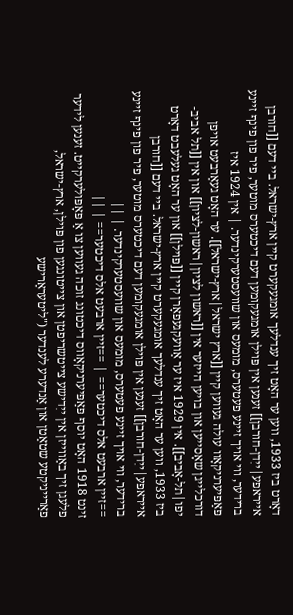דאָרט ביז 1933, ווען ער האָט זיך ענדלעך אומגעקערט קיין ארץ-ישראל. ביי דעם [[חורבן אייראפע|ייִדן-חורבן]] זענען אין פּוילן אומגעקומען דעם דיכטערס מוטער, פיר פון פינף זיינע ברידער, ווי אויך זיינע פעטערס, מומעס און שוועסטערקינדער. | אין 1924 איז פּאַפּיערניקאָוו עולה געווען קיין [[ארץ ישראל|ארץ-ישראל]]. ער האָט געאַרבעט אויפן דורכלייגן שאָסייען און בויען הייזער אין [[ראשון לציון|ראשון-לציון]] און אין [[תל אביב-יפו|תל-אָביב]]. אין 1929 איז ער אַוועקגעפאָרן קיין [[פּוילן]] און ער האָט געלעבט דאָרט ביז 1933, ווען ער האָט זיך ענדלעך אומגעקערט קיין ארץ-ישראל. ביי דעם [[חורבן אייראפע|ייִדן-חורבן]] זענען אין פּוילן אומגעקומען דעם דיכטערס מוטער, פיר פון פינף זיינע ברידער, ווי אויך זיינע פעטערס, מומעס און שוועסטערקינדער. | ||
==זיין ארבעט אלס דיכטער== | ==זיין ארבעט אלס דיכטער== | ||
זינט 1918 האָט יוסף פּאַפּיערניקאָווס דיכטונג זוכה געווען צו אַ פּאָפּולערקייט. זענען לידער פלעגן זיך באַווייזן אין ייִדישע צייטשריפטן און צייטונגען פון פּוילן, ארץ-ישראל, פאַרייניקטע שטאַטן און אַנדערע לענדער ("ליטעראַרישע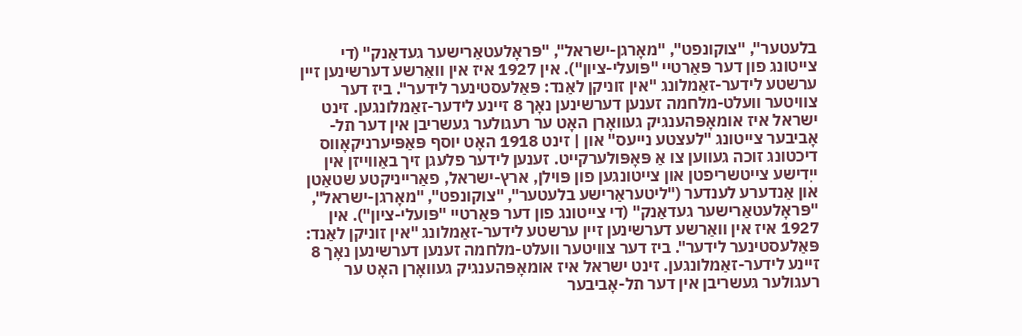בלעטער", "צוקונפט", "מאָרגן-ישראל", "פּראָלעטאַרישער געדאַנק" (די צייטונג פון דער פּאַרטיי "פּועלי-ציון"). אין 1927 איז אין וואַרשע דערשינען זיין ערשטע לידער-זאַמלונג "אין זוניקן לאַנד: פּאַלעסטינער לידער". ביז דער צוויטער וועלט-מלחמה זענען דערשינען נאָך 8 זיינע לידער-זאַמלונגען. זינט ישראל איז אומאָפּהענגיק געוואָרן האָט ער רעגולער געשריבן אין דער תל-אָביבער צייטונג "לעצטע נייעס" און | זינט 1918 האָט יוסף פּאַפּיערניקאָווס דיכטונג זוכה געווען צו אַ פּאָפּולערקייט. זענען לידער פלעגן זיך באַווייזן אין ייִדישע צייטשריפטן און צייטונגען פון פּוילן, ארץ-ישראל, פאַרייניקטע שטאַטן און אַנדערע לענדער ("ליטעראַרישע בלעטער", "צוקונפט", "מאָרגן-ישראל", "פּראָלעטאַרישער געדאַנק" (די צייטונג פון דער פּאַרטיי "פּועלי-ציון"). אין 1927 איז אין וואַרשע דערשינען זיין ערשטע לידער-זאַמלונג "אין זוניקן לאַנד: פּאַלעסטינער לידער". ביז דער צוויטער וועלט-מלחמה זענען דערשינען נאָך 8 זיינע לידער-זאַמלונגען. זינט ישראל איז אומאָפּהענגיק געוואָרן האָט ער רעגולער געשריבן אין דער תל-אָביבער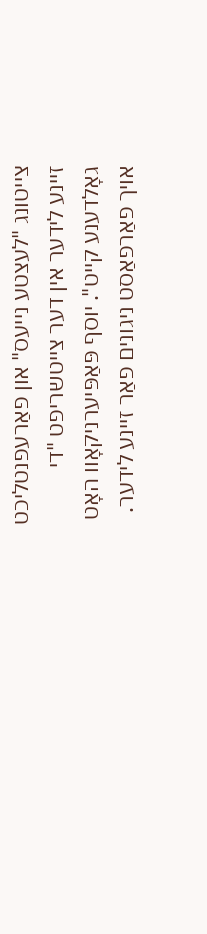צייטונג "לעצטע נייעס" און פאַרעפנטליכט זיינע לידער אין דער צייטשריפט "די גאָלדענע קייט". יוסף פּאַפּיערניקאָוו האָט אויך פאַרפאַסט ניגונים פאַר זיינע לידער.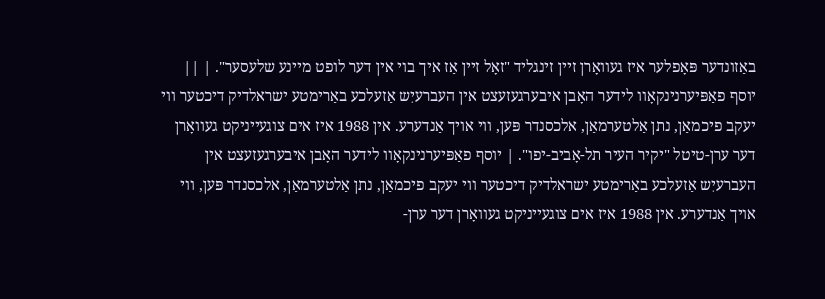באַזונדער פּאָפלער איז געוואָרן זיין זינגליד "זאָל זיין אַז איך בוי אין דער לופט מיינע שלעסער". | ||
יוסף פאַפּיערנינקאָוו לידער האָבן איבערגעזעצט אין העברעיִש אַזעלכע באַרימטע ישראלדיק דיכטער ווי יעקב פיכמאַן, נתן אַלטערמאַן, אלכסנדר פּען, ווי אויך אַנדערע. אין 1988 איז אים צוגעייניקט געוואָרן דער ערן-טיטל "יקיר העיר תל-אָביב-יפו". | יוסף פאַפּיערנינקאָוו לידער האָבן איבערגעזעצט אין העברעיִש אַזעלכע באַרימטע ישראלדיק דיכטער ווי יעקב פיכמאַן, נתן אַלטערמאַן, אלכסנדר פּען, ווי אויך אַנדערע. אין 1988 איז אים צוגעייניקט געוואָרן דער ערן-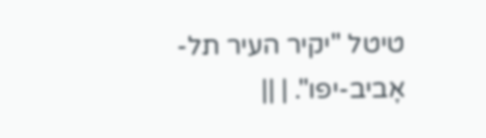טיטל "יקיר העיר תל-אָביב-יפו". | ||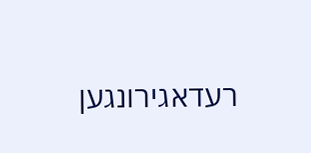רעדאגירונגען